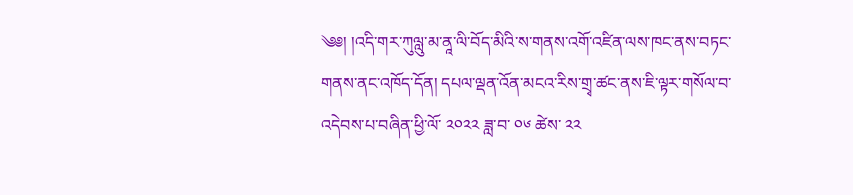༄༅། །འདི་གར་ཀུལླུ་མ་ནཱ་ལི་བོད་མིའི་ས་གནས་འགོ་འཛིན་ལས་ཁང་ནས་བཏང་གནས་ནང་འཁོད་དོན། དཔལ་ལྡན་འོན་མངའ་རིས་གྲྭ་ཚང་ནས་ཇི་ལྟར་གསོལ་བ་འདེབས་པ་བཞིན་ཕྱི་ལོ་ ༢༠༢༢ ཟླ་བ་ ༠༦ ཚེས་ ༢༢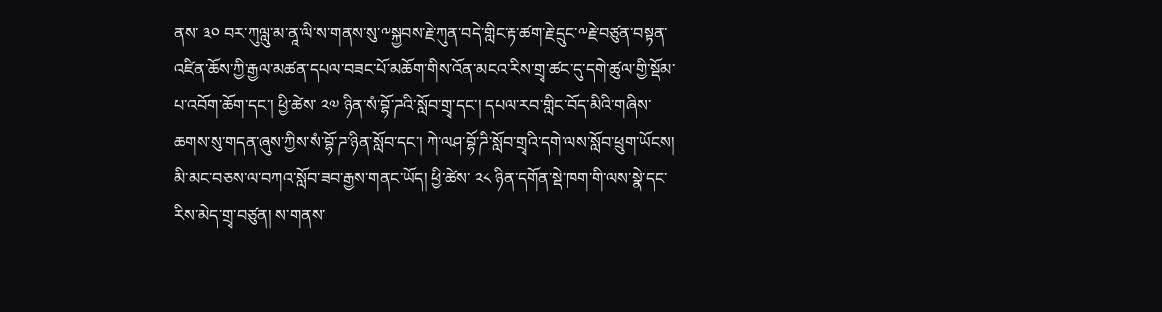ནས་ ༣༠ བར་ཀུལླུ་མ་ནཱ་ལི་ས་གནས་སུ་༸སྐྱབས་རྗེ་ཀུན་བདེ་གླིང་རྟ་ཚག་རྗེ་དྲུང་༸རྗེ་བཙུན་བསྟན་འཛིན་ཆོས་ཀྱི་རྒྱལ་མཚན་དཔལ་བཟང་པོ་མཆོག་གིས་འོན་མངའ་རིས་གྲྭ་ཚང་དུ་དགེ་ཚུལ་གྱི་སྡོམ་པ་འབོག་ཆོག་དང་། ཕྱི་ཚེས་ ༢༧ ཉིན་སཾ་བྷོ་ཌའི་སློབ་གྲྭ་དང་། དཔལ་རབ་གླིང་བོད་མིའི་གཞིས་ཆགས་སུ་གདན་ཞུས་ཀྱིས་སཾ་བྷོ་ཌ་ཉིན་སློབ་དང་། ཀེ་ལཤ་བྷོ་ཌི་སློབ་གྲྭའི་དགེ་ལས་སློབ་ཕྲུག་ཡོངས། མི་མང་བཅས་ལ་བཀའ་སློབ་ཟབ་རྒྱས་གནང་ཡོད། ཕྱི་ཚེས་ ༢༨ ཉིན་དགོན་སྡེ་ཁག་གི་ལས་སྣེ་དང་རིས་མེད་གྲྭ་བཙུན། ས་གནས་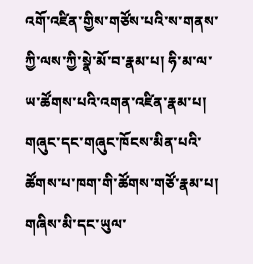འགོ་འཛིན་གྱིས་གཙོས་པའི་ས་གནས་ཀྱི་ལས་ཀྱི་སྣེ་མོ་བ་རྣམ་པ། ཧི་མ་ལ་ཡ་ཚོགས་པའི་འགན་འཛིན་རྣམ་པ། གཞུང་དང་གཞུང་ཁོངས་མིན་པའི་ཚོགས་པ་ཁག་གི་ཚོགས་གཙོ་རྣམ་པ། གཞིས་མི་དང་ཡུལ་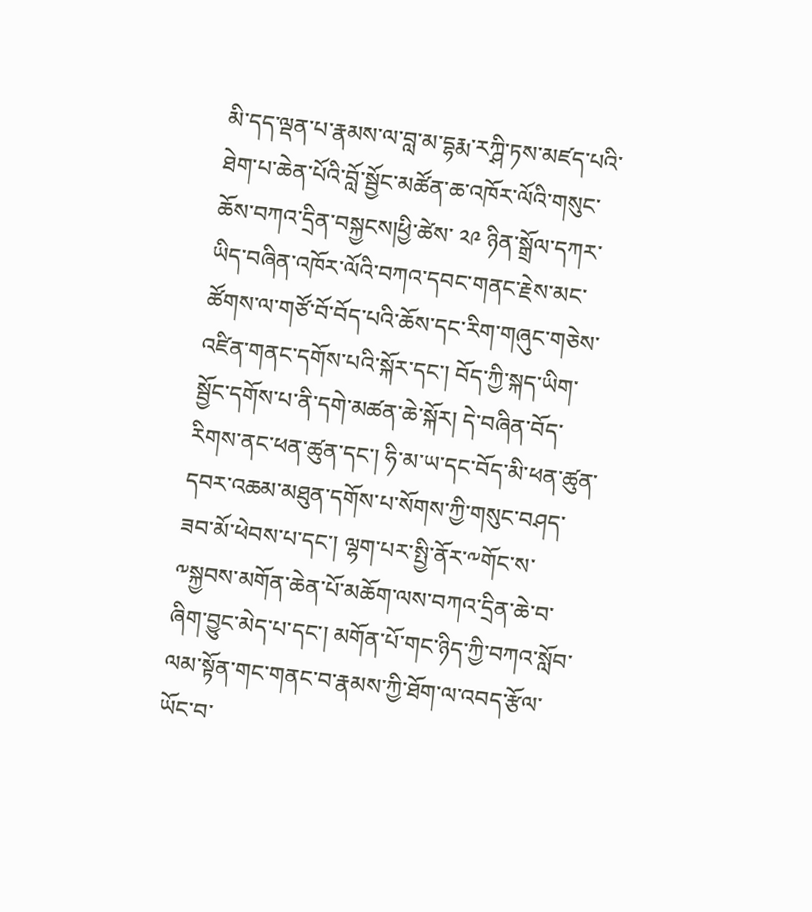མི་དད་ལྡན་པ་རྣམས་ལ་བླ་མ་དྷརྨ་རཀྴི་ཏས་མཛད་པའི་ཐེག་པ་ཆེན་པོའི་བློ་སྦྱོང་མཚོན་ཆ་འཁོར་ལོའི་གསུང་ཆོས་བཀའ་དྲིན་བསྐྱངས།ཕྱི་ཚེས་ ༢༩ ཉིན་སྒྲོལ་དཀར་ཡིད་བཞིན་འཁོར་ལོའི་བཀའ་དབང་གནང་རྗེས་མང་ཚོགས་ལ་གཙོ་བོ་བོད་པའི་ཆོས་དང་རིག་གཞུང་གཅེས་འཛིན་གནང་དགོས་པའི་སྐོར་དང་། བོད་ཀྱི་སྐད་ཡིག་སྦྱོང་དགོས་པ་ནི་དགེ་མཚན་ཆེ་སྐོར། དེ་བཞིན་བོད་རིགས་ནང་ཕན་ཚུན་དང་། ཧི་མ་ཡ་དང་བོད་མི་ཕན་ཚུན་དབར་འཆམ་མཐུན་དགོས་པ་སོགས་ཀྱི་གསུང་བཤད་ཟབ་མོ་ཕེབས་པ་དང་། ལྷག་པར་སྤྱི་ནོར་༸གོང་ས་༸སྐྱབས་མགོན་ཆེན་པོ་མཆོག་ལས་བཀའ་དྲིན་ཆེ་བ་ཞིག་བྱུང་མེད་པ་དང་། མགོན་པོ་གང་ཉིད་ཀྱི་བཀའ་སློབ་ལམ་སྟོན་གང་གནང་བ་རྣམས་ཀྱི་ཐོག་ལ་འབད་རྩོལ་ཡོང་བ་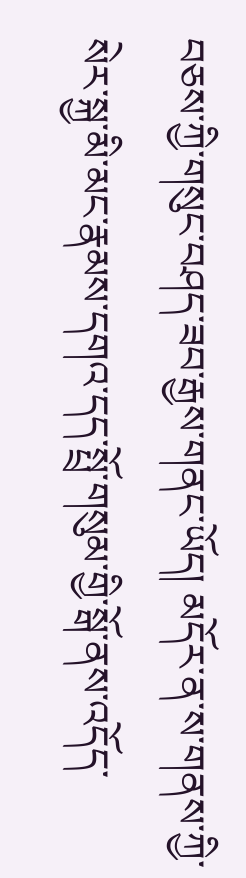བཅས་ཀྱི་གསུང་བཤད་ཟབ་རྒྱས་གནང་ཡོད། མདོར་ན་ས་གནས་ཀྱི་སེར་སྐྱ་མི་མང་རྣམས་དགའ་དད་སྤྲོ་གསུམ་གྱི་སྒོ་ནས་འདོད་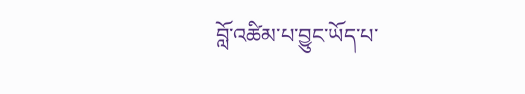བློ་འཚིམ་པ་བྱུང་ཡོད་པ་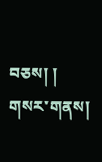བཅས། །
གསར་གནས།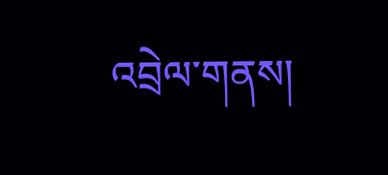འབྲེལ་གནས།